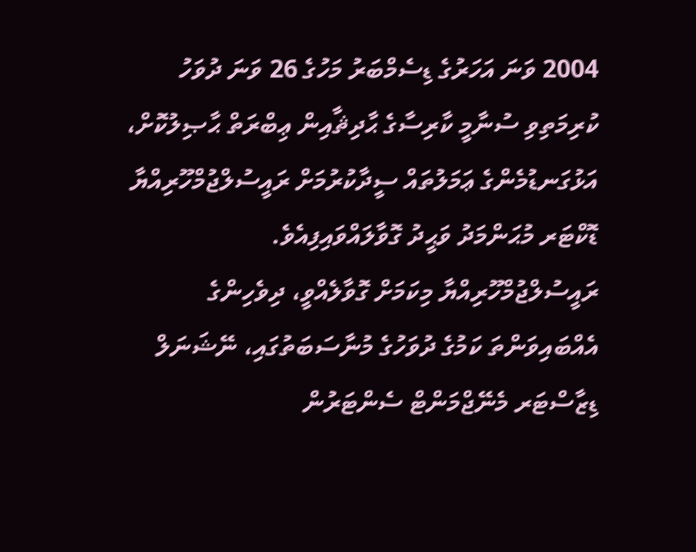2004 ވަނަ އަހަރުގެ ޑިސެމްބަރު މަހުގެ 26 ވަނަ ދުވަހު ކުރިމަތިވި ސުނާމީ ކާރިސާގެ ޙާދިޘާއިން ޢިބްރަތް ޙާޞިލުކޮށް، އަޅުގަނޑުމެންގެ ޢަމަލުތައް ސީދާކުރުމަށް ރައީސުލްޖުމްހޫރިއްޔާ ޑޮކްޓަރ މުޙަންމަދު ވަޙީދު ގޮވާލައްވައިފިއެވެ. ރައީސުލްޖުމްހޫރިއްޔާ މިކަމަށް ގޮވާލެއްވީ، ދިވެހިންގެ އެއްބައިވަންތަ ކަމުގެ ދުވަހުގެ މުނާސަބަތުގައި، ނޭޝަނަލް ޑިޒާސްޓަރ މެނޭޖްމަންޓް ސެންޓަރުން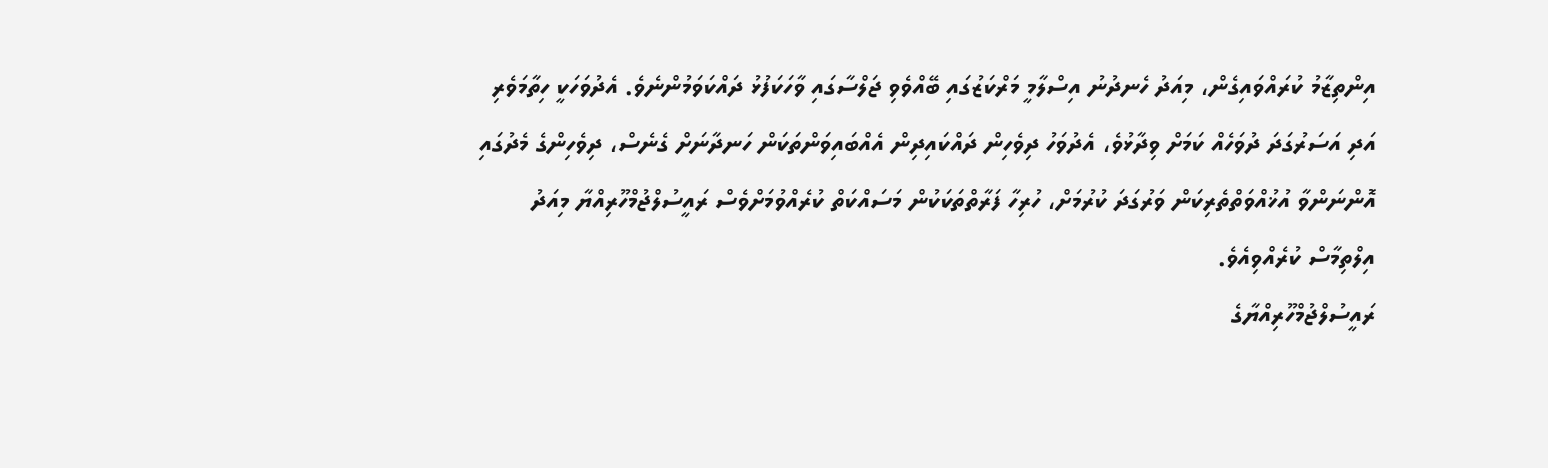އިންތިޒާމު ކުރައްވައިގެން، މިއަދު ހެނދުނު އިސްލާމީ މަރްކަޒުގައި ބޭއްވެވި ޖަލްސާގައި ވާހަކަފުޅު ދައްކަވަމުންނެވެ. އެދުވަހަކީ ހިތާމަވެރި އަދި އަސަރުގަދަ ދުވަހެއް ކަމަށް ވިދާޅުވެ، އެދުވަހު ދިވެހިން ދައްކައިދިން އެއްބައިވަންތަކަން ހަނދާނަށް ގެނެސް، ދިވެހިންގެ މެދުގައި އޮންނަންވާ އުޚުއްވަތްތެރިކަން ވަރުގަދަ ކުރުމަށް، ހުރިހާ ފަރާތްތަކަކުން މަސައްކަތް ކުރެއްވުމަށްވެސް ރައީސުލްޖުމްހޫރިއްޔާ މިއަދު އިލްތިމާސް ކުރެއްވިއެވެ.
ރައީސުލްޖުމްހޫރިއްޔާގެ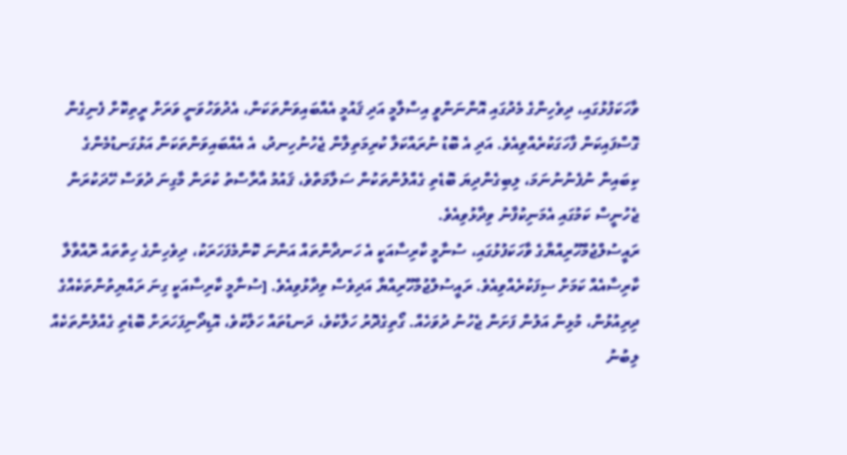ވާހަކަފުޅުގައި، ދިވެހިންގެ މެދުގައި އޮންނަންވީ އިސްލާމީ އަދި ޤައުމީ އެއްބައިވަންތަކަން، އެދުވަހުވަނީ ވަރަށް ރީތިކޮށް ފެނިގެން ގޮސްފައިކަން ފާހަގަކުރެއްވިއެވެ. އަދި އެ ބޮޑު ނުރައްކަލާ ކުރިމަތިލާން ޖެހުނުހިނދު، އެ އެއްބައިވަންތަކަން އަޅުގަނޑުމެންގެ ކިބައިން ނުފެނުނުނަމަ، ލިބިގެންދިޔަ ބޮޑެތި ގެއްލުންތަކުން ސަލާމަތްވެ، ޤައުމު އާރާސްތު ކުރަން މާގިނަ ދުވަސް ހޭދަކުރަން ޖެހުނީސް ކަމުގައި އެމަނިކުފާނު ވިދާޅުވިއެވެ.
ރައީސުލްޖުމްހޫރިއްޔާގެ ވާހަކަފުޅުގައި، ސުނާމީ ކާރިސާއަކީ އެ ހަނދާންތައް އަންނަ ކޮންމެފަހަރަކު، ދިވެހިންގެ ހިތްތައް ރޮއްވާލާ ކާރިސާއެއް ކަމަށް ސިފަކުރެއްވިއެވެ. ރައީސުލްޖުމްހޫރިއްޔާ އަދިވެސް ވިދާޅުވިއެވެ. [ސުނާމީ ކާރިސާއަކީ ގިނަ ރައްޔިތުންތަކެއްގެ ދިރިއުޅުން، މުޅިން އަލުން ފަށަން ޖެހުނު ދުވަހެއް. ގޯތިގެދޮރު ހަލާކުވެ، ދަނޑުތައް ހަލާކުވެ، އޮޑިދޯނިފަހަރަށް ބޮޑެތި ގެއްލުންތަކެއް ލިބުނު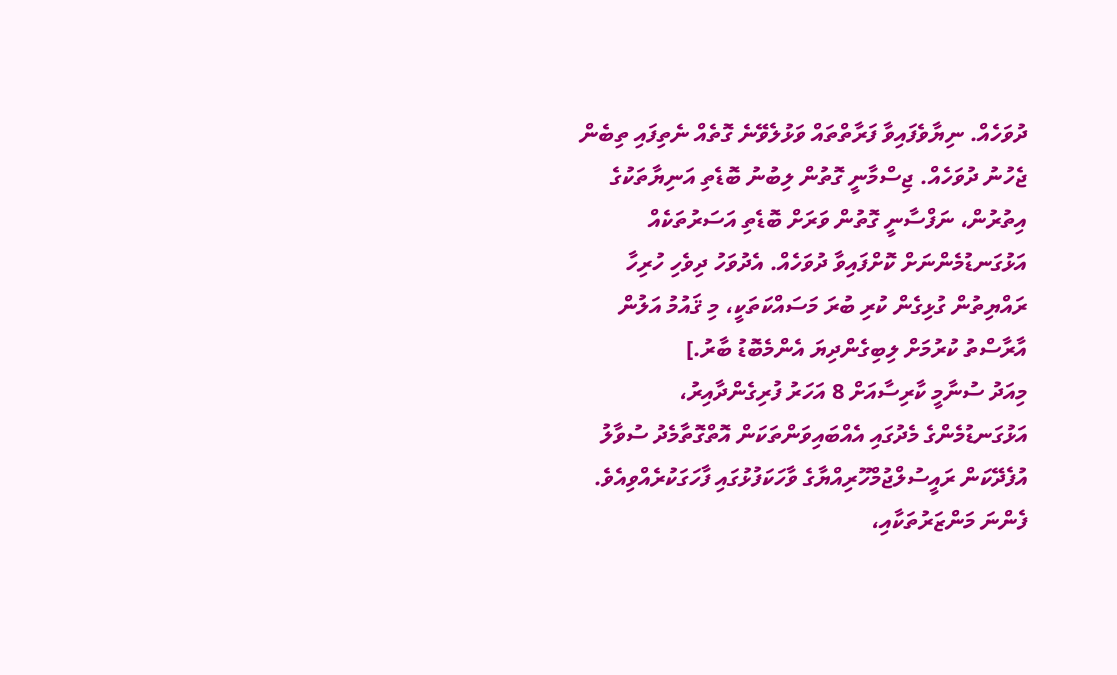ދުވަހެއް. ނިޔާވެފައިވާ ފަރާތްތައް ވަޅުލެވޭނެ ގޮތެއް ނެތިފައި ތިބެން ޖެހުނު ދުވަހެއް. ޖިސްމާނީ ގޮތުން ލިބުނު ބޮޑެތި އަނިޔާތަކުގެ އިތުރުން، ނަފްސާނީ ގޮތުން ވަރަށް ބޮޑެތި އަސަރުތަކެއް އަޅުގަނޑުމެންނަށް ކޮށްފައިވާ ދުވަހެއް. އެދުވަހު ދިވެހި ހުރިހާ ރައްޔިތުން ގުޅިގެން ކުރި ބުރަ މަސައްކަތަކީ، މި ޤައުމު އަލުން އާރާސްތު ކުރުމަށް ލިބިގެންދިޔަ އެންމެބޮޑު ބާރު.]
މިއަދު ސުނާމީ ކާރިސާއަށް 8 އަހަރު ފުރިގެންދާއިރު، އަޅުގަނޑުމެންގެ މެދުގައި އެއްބައިވަންތަކަން އޮތްގޮތާމެދު ސުވާލު އުފެދޭކަން ރައީސުލްޖުމްހޫރިއްޔާގެ ވާހަކަފުޅުގައި ފާހަގަކުރެއްވިއެވެ. ފެންނަ މަންޒަރުތަކާއި،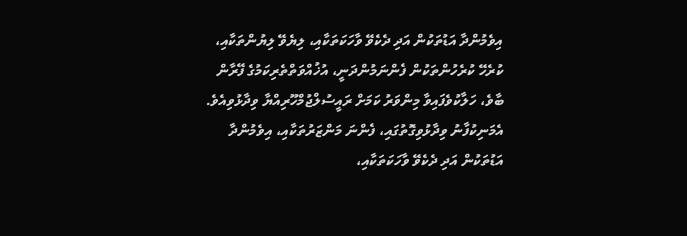އިވެމުންދާ އަޑުތަކުން އަދި ދެކެވޭ ވާހަކަތަކާއި، ލިޔެވޭ ލިޔުންތަކާއި، ކުރެހޭ ކުރެހުންތަކުން ފެންނަމުންދަނީ، އުޚުއްވަތްތެރިކަމުގެ ފޭރާން ބާވެ، ހަލާކުވެފައިވާ މިންވަރު ކަމަށް ރައީސުލްޖުމްހޫރިއްޔާ ވިދާޅުވިއެވެ. އެމަނިކުފާނު ވިދާޅުވިގޮތުގައި، ފެންނަ މަންޒަރުތަކާއި، އިވެމުންދާ އަޑުތަކުން އަދި ދެކެވޭ ވާހަކަތަކާއި،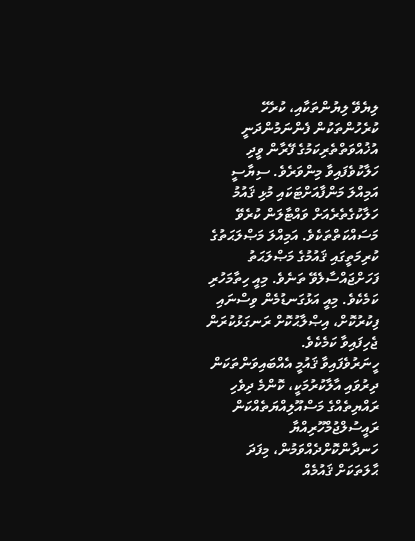ލިޔެވޭ ލިޔުންތަކާއި، ކުރެހޭ ކުރެހުންތަކުން ފެންނަމުންދަނީ އުޚުއްވަތްތެރިކަމުގެ ފޭރާން ވީދި ހަލާކުވެފައިވާ މިންވަރެވެ. ސިޔާސީ އަމިއްލަ މަންފާއަށްޓަކައި މުޅި ޤައުމު ހަލާކުގެތެރެއަށް ވައްޓާލަން ކުރެވޭ މަސައްކަތްތަކެވެ. އަމިއްލަ މަޞްލަޙަތުގެ ކުރިމަތީގައި ޤައުމުގެ މަޞްލަޙަތު ފަހަށްޖައްސާލެވޭ ތަނެވެ. މިއީ ހިތާމަހުރި ކަމެކެވެ. މިއީ އަޅުގަނޑުމެން ވިސްނައި ފިކުރުކޮށް، އިޞްލާޙުކޮށް ރަނގަޅުކުރަން ޖެހިފައިވާ ކަމެކެވެ.
ހީނަރުވެފައިވާ ޤައުމީ އެއްބައިވަންތަކަން ދިރުވައި އާލާކުރުމަކީ، ކޮންމެ ދިވެހި ރައްޔިތެއްގެ މަސްއޫލިއްޔަތެއްކަން ރައީސުލްޖުމްހޫރިއްޔާ ހަނދާންކޮށްދެއްވަމުން، މިފަދަ ޙާލަތަކަށް ޤައުމެއް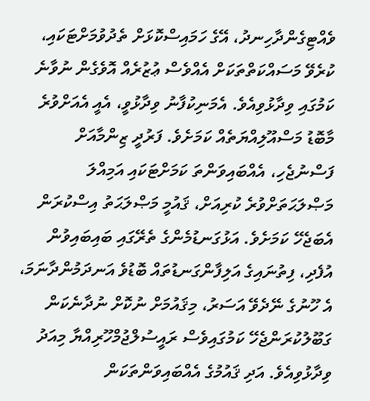ވެއްޓިގެންދާހިނދު، އޭގެ ހަމައިސްކޮޅަށް ތެދުވުމަށްޓަކައި، ކުރެވޭ މަސައްކަތްތަކަށް އެއްވެސް ޢުޒުރެއް އޮވެގެން ނުވާނެ ކަމުގައި ވިދާޅުވިއެވެ. އެމަނިކުފާނު ވިދާޅުވީ، އެއީ އެއަށްވުރެ މާބޮޑު މަސްއޫލިއްޔަތެއް ކަމަށެވެ. ފަރުދީ ޒިންމާއަށް ފަސްނުޖެހި، އެއްބައިވަންތަ ކަމަށްޓަކައި އަމިއްލަ މަޞްލަޙަތަށްވުރެ ކުރިއަށް، ޤައުމީ މަޞްލަޙަތު އިސްކުރަން އެބަޖެހޭ ކަމަށެވެ. އަޅުގަނޑުމެންގެ ތެރޭގައި ބައިބައިވުން އުފެދި، ފިތުނައިގެ އަލިފާންގަނޑުތައް ބޮޑުވެ އަނދަމުންދާނަމަ، އެ ހޫނުގެ ނޭދެވޭ އަސަރު، މިޤައުމަށް ނުކޮށް ނުދާނެކަން ގަބޫލުކުރަންޖެހޭ ކަމުގައިވެސް ރައީސުލްޖުމްހޫރިއްޔާ މިއަދު ވިދާޅުވިއެވެ. އަދި ޤައުމުގެ އެއްބައިވަންތަކަން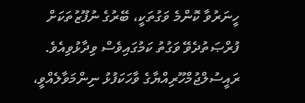ހީނަރުވާ ކޮންމެ ވަގުތަކީ، ބޭރުގެ ނުފޫޒުތަކަށް ފުރްޞަތުދެވޭ ވަގުތު ކަމުގައިވެސް ވިދާޅުވިއެވެ.
ރައީސުލްޖުމްހޫރިއްޔާގެ ވާހަކަފުޅު ނިންމަވާލެއްވީ،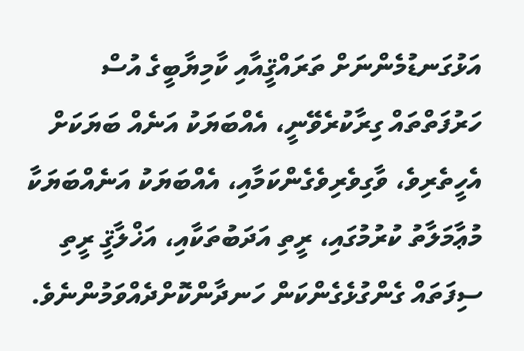އަޅުގަނޑުމެންނަށް ތަރައްޤީއާއި ކާމިޔާބީގެ އުސް ހަރުފަތްތައް ގިރާކުރެވޭނީ، އެއްބަޔަކު އަނެއް ބަޔަކަށް އެހީތެރިވެ، ވާގިވެރިވެގެންކަމާއި، އެއްބަޔަކު އަނެއްބަޔަކާ މުޢާމަލާތު ކުރުމުގައި، ރީތި އަދަބުތަކާއި، އަޚްލާޤީ ރީތި ސިފަތައް ގެންގުޅެގެންކަން ހަނދާންކޮށްދެއްވަމުންނެވެ.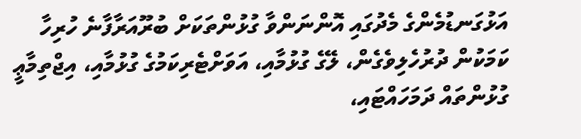އަޅުގަނޑުމެންގެ މެދުގައި އޮންނަންވާ ގުޅުންތަކަށް ބުރޫއަރާފާނެ ހުރިހާ ކަމަކުން ދުރުހެލިވެގެން، ލޭގެ ގުޅުމާއި، އަވަށްޓެރިކަމުގެ ގުޅުމާއި، އިޖްތިމާޢީ ގުޅުންތައް ދަމަހައްޓައި،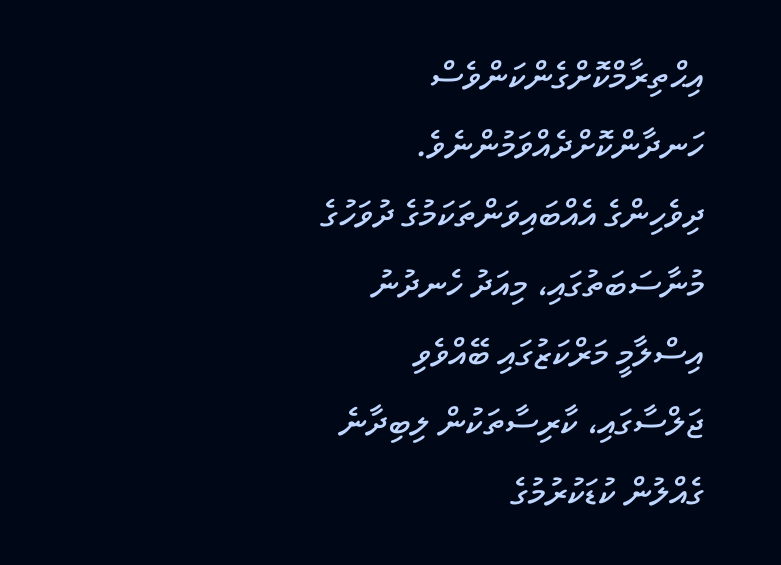އިޙްތިރާމްކޮށްގެންކަންވެސް ހަނދާންކޮށްދެއްވަމުންނެވެ.
ދިވެހިންގެ އެއްބައިވަންތަކަމުގެ ދުވަހުގެ މުނާސަބަތުގައި، މިއަދު ހެނދުނު އިސްލާމީ މަރްކަޒުގައި ބޭއްވެވި ޖަލްސާގައި، ކާރިސާތަކުން ލިބިދާނެ ގެއްލުން ކުޑަކުރުމުގެ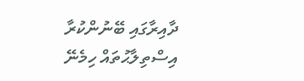ދާއިރާގައި ބޭނުންކުރާ އިސްތިލާޙުތައް ހިމެނޭ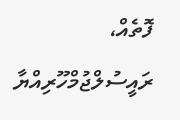ފޮތެއް، ރައީސުލްޖުމްހޫރިއްޔާ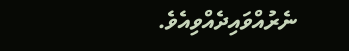ނެރުއްވައިދެއްވިއެވެ.